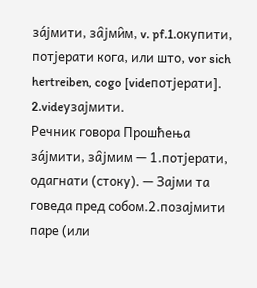за́јмити, за̑јми̑м, v. pf.1.окупити, потјерати кога, или што, vor sich hertreiben, cogo [videпотјерати]. 2.videузајмити.
Речник говора Прошћења
за́јмити, за̑јмим — 1.потјерати, одагнати (стоку). — Зајми та говеда пред собом.2.позајмити паре (или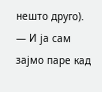нешто друго). — И ја сам зајмо паре кад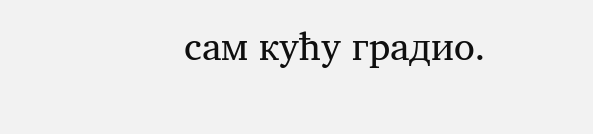сам кућу градио.